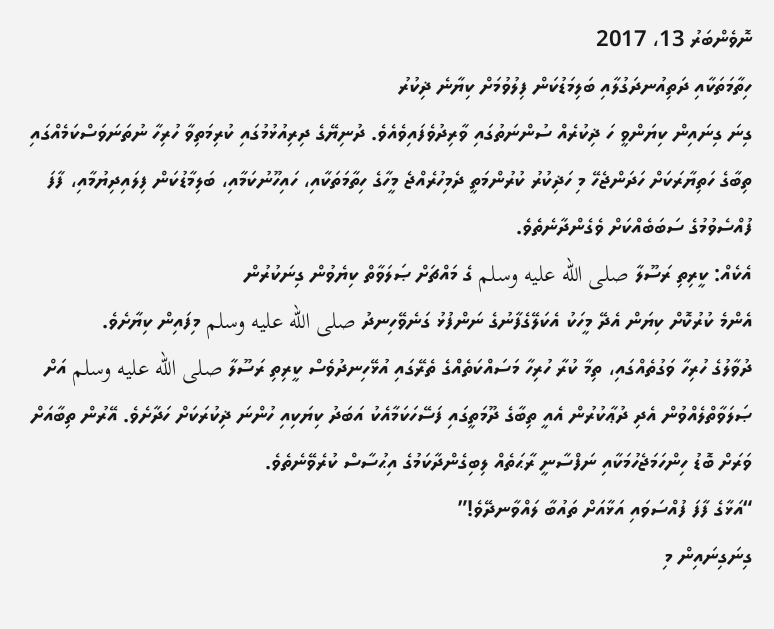ނޮވެންބަރު 13، 2017
ހިތާމަތަކާއި ދަތިއުނދަގުލާއި ބަލިމަޑުކަން ފިލުވުމަށް ކިޔާނެ ޛިކުރު
ގިނަ ގިނައިން ކިޔަންވީ ހަ ޛިކުރެއް ސުންނަތުގައި ވާރިދުވެފައިވެއެވެ. ދުނިޔޭގެ ދިރިއުޅުމުގައި ކުރިމަތިވާ ހުރިހާ ނުތަނަވަސްކަމެއްގައި ތިބާގެ ހަތިޔާރަކަށް ހަދަންޖެހޭ މި ހަޛިކުރު ކުރުންމަތީ ދެމިހުރެއްޖެ މީހާގެ ހިތާމަތަކާއި، ހައިހޫނުކަމާއި، ބަލިމާޑުކަން ފިލައިދިޔުމާއި، ފާފަ ފުއްސެވުމުގެ ސަބަބެއްކަށް ވެގެންދާނެތެވެ.
އެކެއް: ކީރިތި ރަސޫލާ صلى الله عليه وسلم ގެ މައްޗަށް ޞަލަވާތް ކިޔެވުން ގިނަކުރުން
އެންމެ ކުރުކޮށް ކިޔަން އެދޭ މީހަކު އެކަލޭގެފާނުގެ ނަންފުޅު ގަނެވޭހިނދު صلى الله عليه وسلم މިފައިން ކިޔާށެވެ.
ދުވާލުގެ ހުރިހާ ވަގުތެއްގައި، ތިމާ ކުރާ ހުރިހާ މަސައްކަތެއްގެ ތެރޭގައި އުޅޭހިނދުވެސް ކީރިތި ރަސޫލާ صلى الله عليه وسلم އަށް ޞަލަވާތްލެއްވުން އެދި ދުޢާކުރުން އެއީ ތިބާގެ ދޫމަތީގައި ފަސޭހަކަމާއެކު އަބަދު ކިޔަކިއި ހުންނަ ޛިކުރަކަށް ހަދާށެވެ. އޭރުން ތިބާއަށް ވަރަށް ބޮޑު ހިންހަމަޖެހުމަކާއި ނަފްސާނީ ރާޙަތެއް ލިބިގެންދާކަމުގެ އިޙުސާސް ކުރެވޭނެތެވެ.
“އަޅާގެ ފާފަ ފުއްސަވައި އަޅާއަށް ތައުބާ ލައްވާނދޭވެ!”
ގިނަގިނައިން މި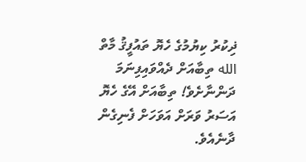ޛިކުރު ކިޔުމުގެ ހެޔޮ ތައުފީޤު މާތް الله ތިބާއަށް ދެއްވައިފިނަމަ ދަންނާށެވެ! ތިބާއަށް އޭގެ ހެޔޮ އަސަރު ވަރަށް އަވަހަށް ފެނިގެން ދާނެއެވެ.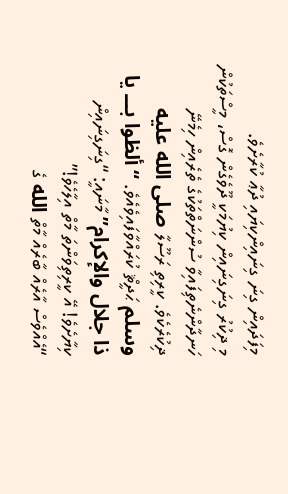މިފަދައިން ގިނަ ގިނައިންކިޔައި ދުޢާ ކުރާށެވެ.
މި ޛިކުރު ގިނަގިނައިން ކިޔުމަކީ ދޫވެގެން ގޮސް، މީސްތަކުން ހަނދާންނެތިފައިވާ ސުންނަތްތަކުގެ ތެރެއިން ހިމެނޭ ޛިކުރެކެވެ. ކީރިތި ރަސޫލާ صلى الله عليه وسلم ޙަދީޘް ކުރައްވާފައިވެއެވެ. “ألظوا بـــ يا ذا جلال والإكرام” މާނައީ: “ގިނަގިނައިން ކިޔާށެވެ! އޭ ކީރިތިވަންތަ މާތް އިލާހެވެ!”
“އެއްވެސް އާރެއް ބާރެއް މާތް الله ގެ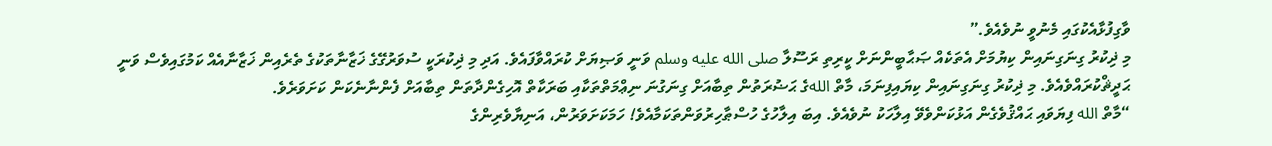ވާގިފުޅާއެކުގައި މެނުވީ ނުވެއެވެ.”
މި ޛިކުރު ގިނަގިނައިން ކިޔުމަށް އެތަކެއް ޞަޙާބީންނަށް ކީރިތި ރަސޫލާ صلى الله عليه وسلم ވަނީ ވަޞިޔަށް ކުރައްވާފައެވެ. އަދި މި ޛިކުރަކީ ސުވަރުގޭގެ ޚަޒާނާތަކުގެ ތެރެއިން ޚަޒާނާއެއް ކަމުގައިވެސް ވަނީ ޙަދީޘްކުރައްވެއެވެ. މި ޛިކުރު ގިނަގިނައިން ކިޔައިފިނަމަ، މާތް اللهގެ ޙަޟުރަތުން ތިބާއަށް ގިނަގުނަ ނިޢްމަތްތަކާއި ބަރަކާތް އޮހިގެންދާތަން ތިބާއަށް ފެންނާނެކަން ކަށަވަރެވެ.
“މާތް الله ފިޔަވައި ޙައްޤުވެގެން އަޅުކަންވެވޭ އިލާހަކު ނުވެއެވެ. އިބަ އިލާހުގެ ހުސްޠާހިރުވަންތަކަމާއެވެ! ހަމަކަށަވަރުން، އަނިޔާވެރިންގެ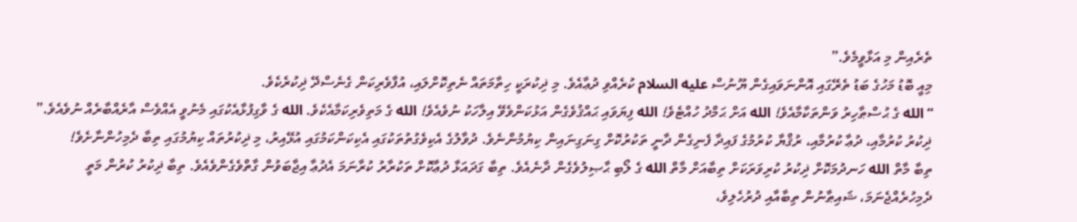ތެރެއިން މި އަޅާވީމެވެ.”
މިއީ ބޮޑު މަހުގެ ބަޑު ތެރޭގައި އޮންނަވައިގެން ޔޫނުސް عليه السلام ކުރެއްވި ދުޢާއެވެ. މި ޛިކުރަކީ ހިތާމަތައް ނެތިކޮށްލައި، އުފާވެރިކަން ގެނެސްދޭ ޛިކުރެކެވެ.
“الله ގެ ޙުސްޠާހިރު ވަންތަކާމާއެވެ! الله އަށް ޙަމްދު ހުއްޓެވެ! الله ފިޔަވައި ޙައްޤުވެގެން އަޅުކަންވެވޭ އިލާހަކު ނުވެއެވެ! الله ގެ މަތިވެރިކަމާއެކެވެ. الله ގެ ވާގިފުޅާއެކުގައި މެނުވީ އެއްވެސް އާރެއްބާރެއް ނުވެއެވެ.”
ޛިކުރު ކުރުމާއި، ދުޢާ ކުރުމާއި، ރުޤްޔާ ކުރުމުގެ ފައިދާ ފެނިގެން ދާނީ ތަކުރުކޮށް ގިނަގިނައިން ކިޔުމުންނެވެ. ދުވާލުގެ އެކިވެގުތުތަކުގައި އެކިކަންކަމުގައި އުޅޭއިރު، މި ޛިކުރުތައް ކިޔުމުގައި ތިބާ ދެމިހުންނާށެވެ!
ތިބާ މާތް الله ހަނދުމަކޮށް ޛިކުރު ކުރިވަރަކަށް ތިބާއަށް މާތް الله ގެ ލޯބި ޙާޞިލުވެގެން ދާނެއެވެ. ތިބާ ގަދައަޅާ ދުޢާކޮށް ތަކުރާރު ކުރާނަމަ އެދުޢާ އިޖާބަވުން ގާތްވެގެންވެއެވެ. ތިބާ ޛިކުރު ކުރުން މަތީ ދެމިހުރެއްޖެނަމަ، ޝައިޠާނުން ތިބާއާއި ދުރުހެލިވެ،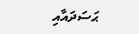ޙަސަދައާއި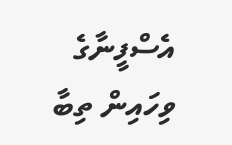އެސްފީނާގެ ވިހައިން ތިބާ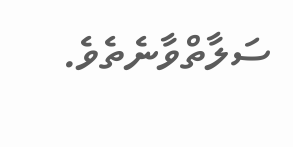ސަލާތްވާނެތެވެ.